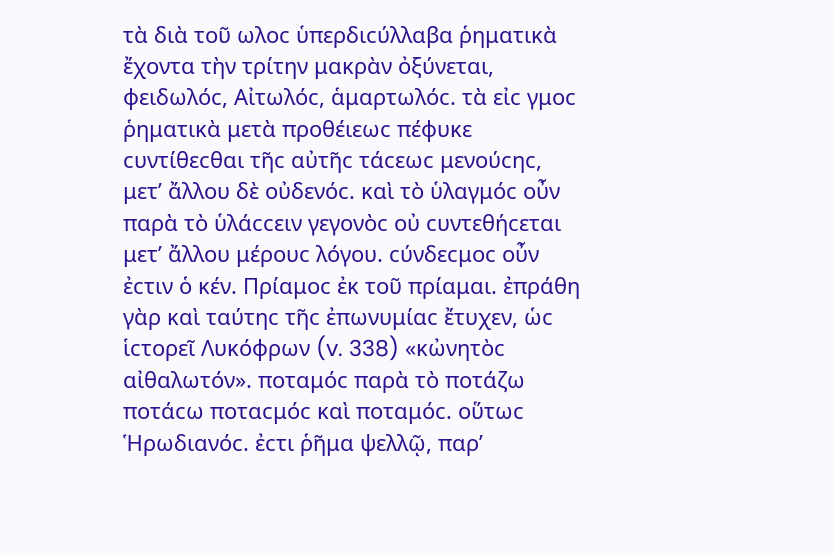τὰ διὰ τοῦ ωλοϲ ὑπερδιϲύλλαβα ῥηματικὰ ἔχοντα τὴν τρίτην μακρὰν ὀξύνεται, φειδωλόϲ, Αἰτωλόϲ, ἁμαρτωλόϲ. τὰ εἰϲ γμοϲ ῥηματικὰ μετὰ προθέιεωϲ πέφυκε ϲυντίθεϲθαι τῆϲ αὐτῆϲ τάϲεωϲ μενούϲηϲ, μετ’ ἄλλου δὲ οὐδενόϲ. καὶ τὸ ὑλαγμόϲ οὖν παρὰ τὸ ὑλάϲϲειν γεγονὸϲ οὐ ϲυντεθήϲεται μετ’ ἄλλου μέρουϲ λόγου. ϲύνδεϲμοϲ οὖν ἐϲτιν ὁ κέν. Πρίαμοϲ ἐκ τοῦ πρίαμαι. ἐπράθη γὰρ καὶ ταύτηϲ τῆϲ ἐπωνυμίαϲ ἔτυχεν, ὡϲ ἱϲτορεῖ Λυκόφρων (v. 338) «κὠνητὸϲ αἰθαλωτόν». ποταμόϲ παρὰ τὸ ποτάζω ποτάϲω ποταϲμόϲ καὶ ποταμόϲ. οὕτωϲ Ἡρωδιανόϲ. ἐϲτι ῥῆμα ψελλῷ, παρ’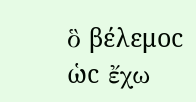ὃ βέλεμοϲ ὡϲ ἔχω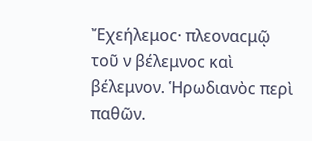Ἔχεήλεμοϲ· πλεοναϲμῷ τοῦ ν βέλεμνοϲ καὶ βέλεμνον. Ἡρωδιανὸϲ περὶ παθῶν.